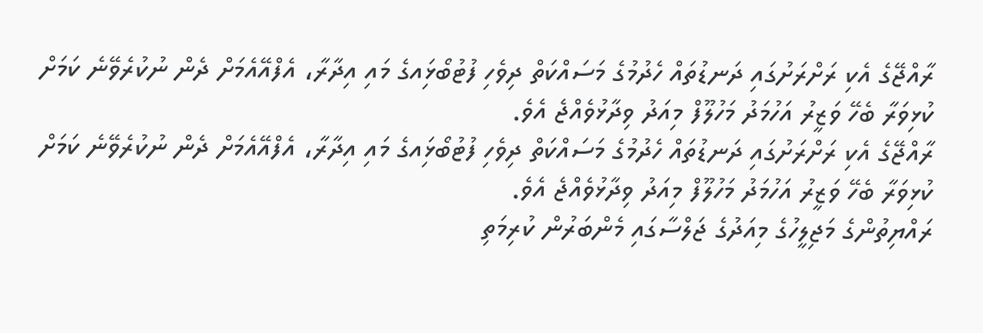ރާއްޖޭގެ އެކި ރަށްރަށުގައި ދަނޑުތައް ހެދުމުގެ މަސައްކަތް ދިވެހި ފުޓުބޯޅަިއގެ މައި އިދާރާ، އެފްއޭއެމަށް ދެން ނުކުރެވޭނެ ކަމަށް ކުޅިވަރާ ބެހޭ ވަޒީރު އަހުމަދު މަހުލޫފް މިއަދު ވިދާޅުވެއްޖެ އެވެ.
ރާއްޖޭގެ އެކި ރަށްރަށުގައި ދަނޑުތައް ހެދުމުގެ މަސައްކަތް ދިވެހި ފުޓުބޯޅަިއގެ މައި އިދާރާ، އެފްއޭއެމަށް ދެން ނުކުރެވޭނެ ކަމަށް ކުޅިވަރާ ބެހޭ ވަޒީރު އަހުމަދު މަހުލޫފް މިއަދު ވިދާޅުވެއްޖެ އެވެ.
ރައްޔިތުންގެ މަޖިލީހުގެ މިއަދުގެ ޖަލްސާގައި މެންބަރުން ކުރިމަތި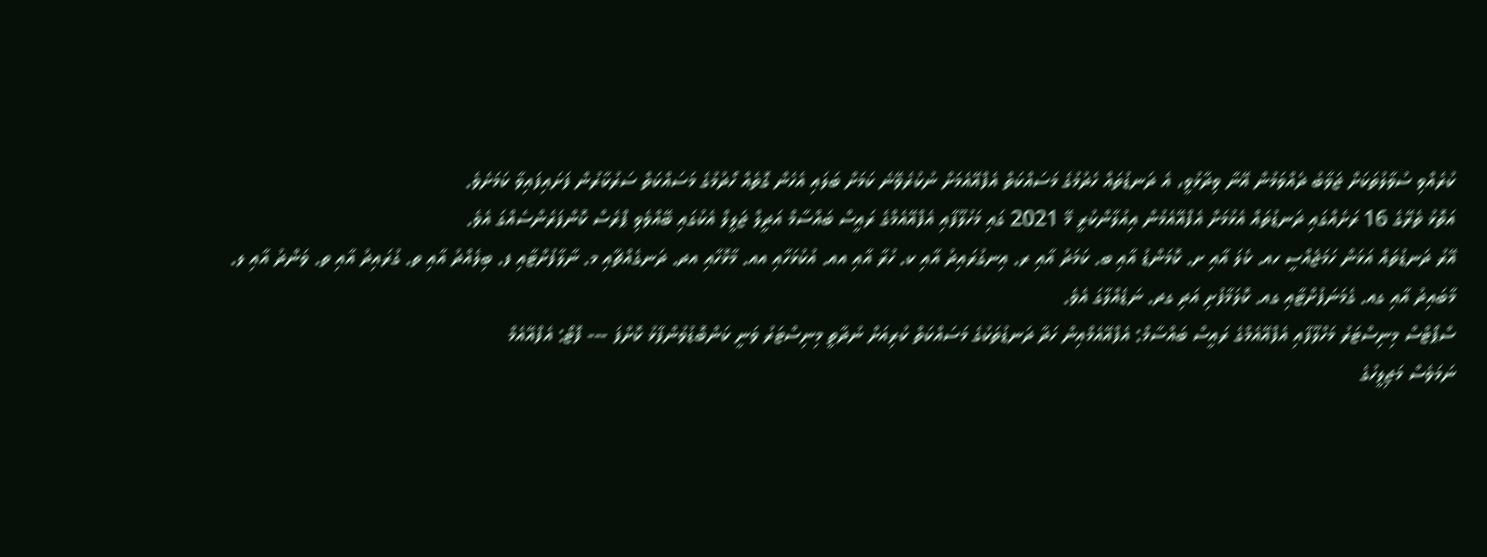ކުރެއްވި ސުވާލުތަކަށް ޖަވާބު ދެއްވަމުން އޭނާ ވިދާޅުވީ، އެ ދަނޑުތައް ހެދުމުގެ މަސައްކަތް އެފްއޭއެމަށް ނުކުރެވޭނެ ކަމަށް ބަލައި އެހެން ގޮތެއް ހޯދުމުގެ މަސައްކަތް ސަރުކާރުން ފަށައިފައިވާ ކަމަށެވެ.
އަތޮޅު ތެރޭގެ 16 ރަށެއްގައި ދަނޑުތައް އެޅުމަށް އެފްއޭއެމުން އިއުލާންކުރީ މޭ 2021 ގައި މަހުލޫފާއި އެފްއޭއެމްގެ ރައީސް ބައްސާމް އަދީލް ޖަލީލް އެކުގައި ބޭއްވެވި ޕްރެސް ކޮންފަރެންސެއްގަ އެވެ.
އޭރު ދަނޑުތައް އަޅަން ހަމަޖެއްސީ ހއ. ކެލަ އާއި ށ. ކޮމަންޑު އާއި ބ. ކަމަދު އާއި ރ. އިނގުރައިދު އާއި ކ. ހުރާ އާއި އއ. އުކުޅަހާއި އއ. މާޅޮހާއި އދ. ދަނގެއްޗާއި މ. ނާލާފުށްޓާއި ފ. ބިލެއްދު އާއި ތ. ގުރައިދު އާއި ތ. ވަންދު އާއި ލ. މާބައިދު އާއި ގއ. ގެމަނަފުށްޓާއި ގއ. ކޮލަމާފުށި އަދި ގދ. ނަޑެއްލާގަ އެވެ.
ސްޕޯޓްސް މިނިސްޓަރު މަހްލޫފާއި އެފްއޭއެމްގެ ރައީސް ބައްސާމް: އެފްއޭއެމްއިން ހަދާ ދަނޑުތަކުގެ މަސައްކަތް ކުރިއަށް ނުދާތީ މިނިސްޓަރު ވަނީ ކަންބޮޑުވުންފާޅު ކޮށްފަ --- ފޮޓޯ: އެފްއޭއެމް
ނަމަވެސް މަޖިލީހުގެ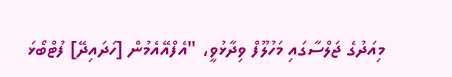މިއަދުގެ ޖަލްސާގައި މަހުލޫފް ވިދާޅުވީ، "އެފްއޭއެމުން [ހަދައިދޭ] ފުޓްބޯޅަ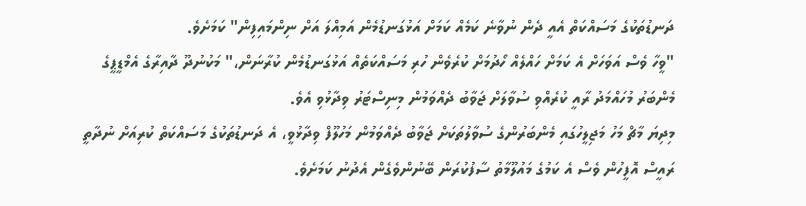ދަނޑުތަކުގެ މަސައްކަތް އެއީ ދެން ނުވާނެ ކަމެއް ކަމަށް އަޅުގަނޑުމެން އަމިއްލަ އަށް ނިންމައިފިން" ކަމަށެވެ.
"ވީހާ ވެސް އަވަހަށް އެ ކަމަށް ހައްލެއް ހޯދުމަށް ކުރެވެން ހުރި މަސައްކަތެއް އަޅުގަނޑުމެން ކުރާނަން،" މަކުނުދޫ ދާއިރާގެ އެމްޑީޕީގެ މެންބަރު މުހައްމަދު ރާއީ ކުރެއްވި ސުވާލަށް ޖަވާބު ދެއްވަމުން މިނިސްޓަރު ވިދާޅުވި އެވެ.
މިދިޔަ މާޗް މަހު މަޖިލީހުގައި މެންބަރުންގެ ސުވާލުތަކަށް ޖަވާބު ދެއްވަމުން މަހުލޫފް ވިދާޅުވީ، އެ ދަނޑުތަކުގެ މަސައްކަތް ކުރިއަށް ނުދާތީ ރައީސް އޮފީހުން ވެސް އެ ކަމުގެ މައުލޫމާތު ސާފުކުރަން ބޭނުންވެގެން އެދުނު ކަމަށެވެ.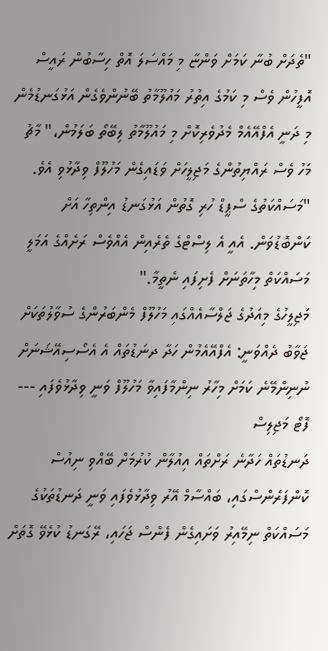"ތެދަށް ބުނާ ކަމަށް ވަންޏާ މި މައްސަލަ އޮތް ހިސާބުން ރައީސް އޮފީހުން ވެސް މި ކަމުގެ އިތުރު މައުލޫމާތު ބޭނުންވެގެން އަޅުގަނޑުމެން މި ދަނީ އެފްއޭއެމް މެދުވެރިކޮށް މި މައުލޫމާތު ލިބޭތޯ ބަލަމުން،" މާޗު މަހު ވެސް ރައްޔިތުންގެ މަޖިލީހަށް ވަޑައިގެން މަހުލޫފް ވިދާޅުވި އެވެ.
"މަސައްކަތުގެ ސްޕީޑް ހުރި ގޮތުން އަޅުގަނޑު އިންތިހާ އަށް ކަންބޮޑުވަން. އެއީ އެ ލިސްޓްގެ ތެރެއިން އެއްވެސް ރަށެއްގެ އަމަލީ މަސައްކަތް މިހާތަނަށް ފެށިފައި ނެތީމާ."
މަޖިލީހުގެ މިއަދުގެ ޖަލްސާއެއްގައި މަހުލޫފް މެންބަރުންގެ ސުވާލުތަކަށް ޖަވާބު ދެއްވަނީ: އެފްއޭއެމުން ހަދާ ދނަޑުތައް އެ އެސޯސިއޭޝަނަށް ނުނިންމޭނެ ކަމަށް މިހާރު ނިންމާފައިވާ މަހުލޫފް ވަނީ ވިދާޅުވެފައި --- ފޮޓޯ މަޖިލިސް
ދަނޑުތައް ހަދާނެ ރަށްތައް އިއުލާން ކުރުމަށް ބޭއްވި ނިއުސް ކޮންފަރެންސްގައި، ބައްސާމް އޭރު ވިދާޅުވެފައި ވަނީ ދަނޑުތަކުގެ މަސައްކަތް ނިމޭއިރު ވަށައިގެން ފެންސް ޖަހައި، ރޭގަނޑު ކުޅެވޭ ގޮތަށް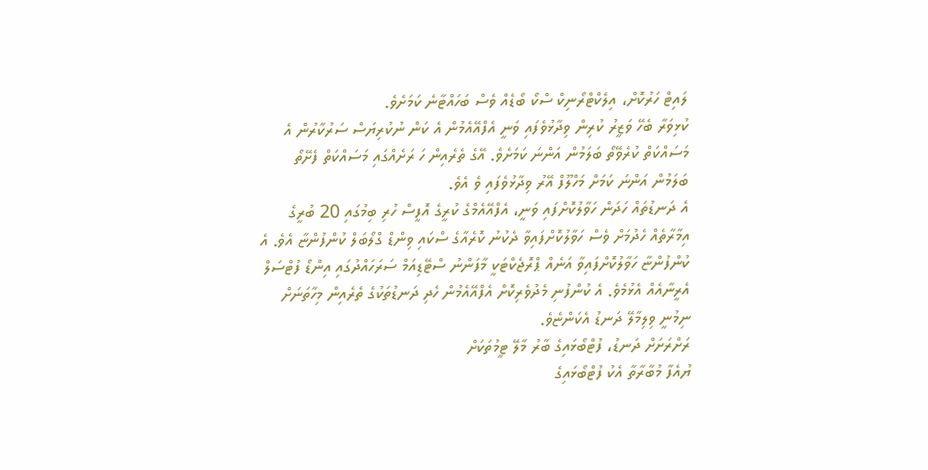ލައިޓް ހަރުކޮށް، އިލެކްޓްރޯނިކް ސްކޯ ބޯޑެއް ވެސް ބަހައްޓާނެ ކަމަށެވެ.
ކުޅިވަރާ ބެހޭ ވަޒީރު ކުރިން ވިދާޅުވެފައި ވަނީ އެފްއޭއެމުން އެ ކަން ނުކުރިޔަސް ސަރުކާރުން އެ މަސައްކަތް ކުރެވޭތޯ ބަލަމުން އަންނަ ކަމަށެވެ. އޭގެ ތެރެއިން ހަ ރަށެއްގައި މަސައްކަތް ފެށޭތޯ ބަލަމުން އަންނަ ކަމަށް މަހްލޫފް އޭރު ވިދާޅުވެފައި ވެ އެވެ.
އެ ދަނޑުތައް ހަދަން ހަވާލުކޮށްފައި ވަނީ، އެފްއޭއެމްގެ ކުރީގެ އޮފީސް ހުރި ބިމުގައި 20 ބުރީގެ އިމާރާތެއް ހެދުމަށް ވެސް ހަވާލުކޮށްފައިވާ ދެކުނު ކޮރެއާގެ ސްކައި ވިންޑް ގްލޯބަލް ކުންފުންޏާ އެވެ. އެ ކުންފުންޏާ ހަވާލުކޮށްފައިވާ އަނެއް ޕްރޮޖެކްޓަކީ މާފަންނު ސްޓޭޑިއަމް ސަރަހައްދުގައި އިންޑޯ ފުޓްސަލް އެރީނާއެއް އެޅުމެވެ. އެ ކުންފުނި މެދުވެރިކޮށް އެފްއޭއެމުން ހެދި ދަނޑުތަކުގެ ތެރެއިން މިހާތަނަށް ނިމުނީ ވިލިމާލޭ ދަނޑު އެކަންޏެވެ.
ރަށްރަށަށް ދަނޑު، ފުޓްބޯޅައިގެ ބާރު މާލޭ ޓީމުތަކަށް
ޔުއެފާ މުބާރާތާ އެކު ފުޓްބޯޅައިގެ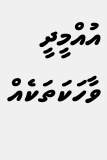އުއްމީދީ ވާހަކަތަކެއް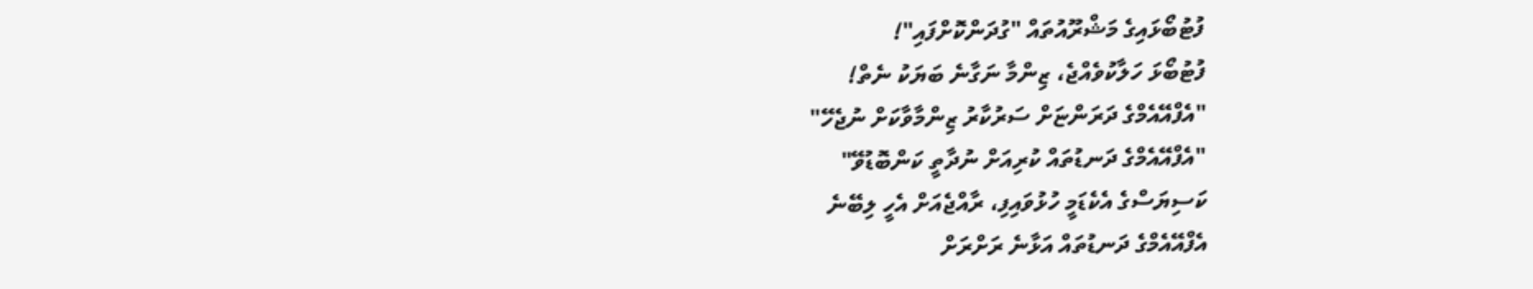ފުޓުބޯޅައިގެ މަޝްރޫއުތައް "ގުދަންކޮށްފައި"!
ފުޓުބޯޅަ ހަލާކުވެއްޖެ، ޒިންމާ ނަގާނެ ބަޔަކު ނެތް!
"އެފްއޭއެމްގެ ދަރަންޏަށް ސަރުކާރު ޒިންމާވާކަށް ނުޖެހޭ"
"އެފްއޭއެމްގެ ދަނޑުތައް ކުރިއަށް ނުދާތީ ކަންބޮޑުވޭ"
ކަސިޔަސްގެ އެކެޑަމީ ހުޅުވައިފި، ރާއްޖެއަށް އެހީ ލިބޭނެ
އެފްއޭއެމްގެ ދަނޑުތައް އަޅާނެ ރަށްރަށް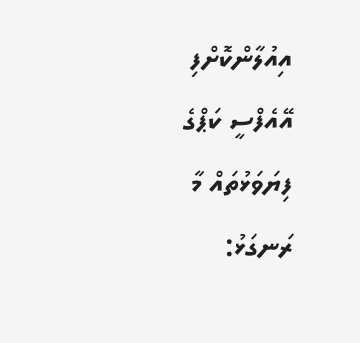އިއުލާންކޮށްފި
އޭއެފްސީ ކަޕްގެ ފިޔަވަޅުތައް މާ ރަނގަޅު: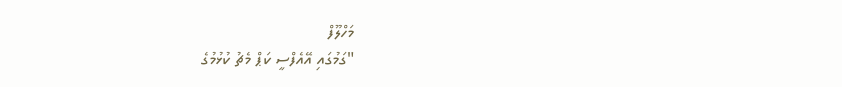މަހްލޫފް
"ގަމުގައި އޭއެފްސީ ކަޕް މެޗު ކުޅުމުގެ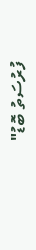ފުރުސަތު ބޮޑު"